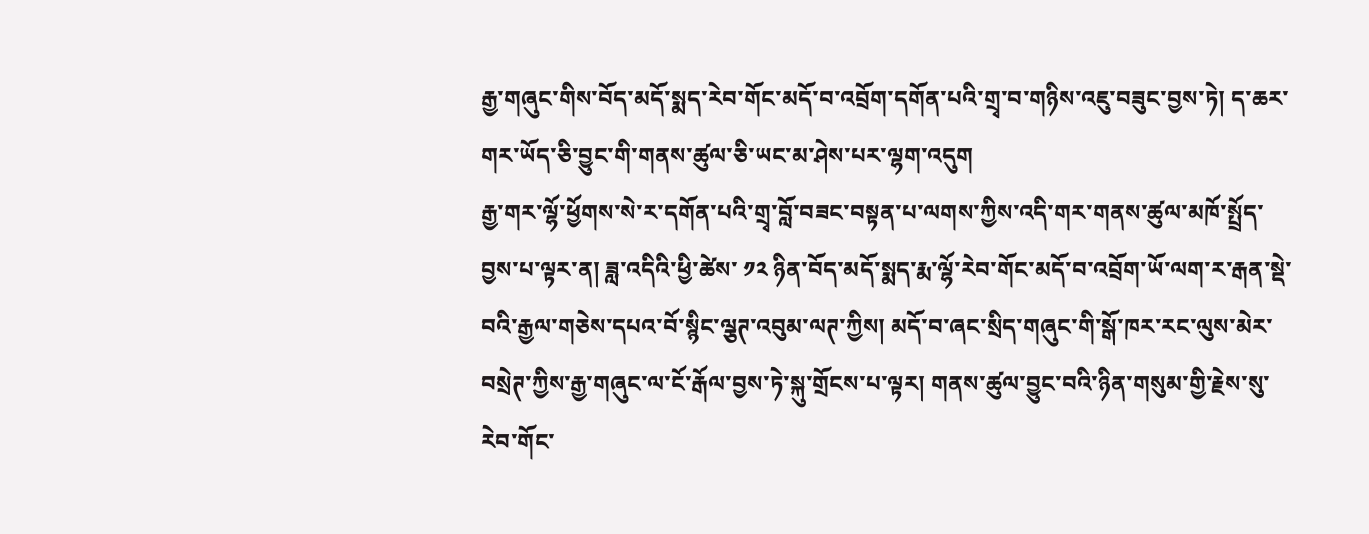རྒྱ་གཞུང་གིས་བོད་མདོ་སྨད་རེབ་གོང་མདོ་བ་འབྲོག་དགོན་པའི་གྲྭ་བ་གཉིས་འཇུ་བཟུང་བྱས་ཏེ། ད་ཆར་གར་ཡོད་ཅི་བྱུང་གི་གནས་ཚུལ་ཅི་ཡང་མ་ཤེས་པར་ལྷག་འདུག
རྒྱ་གར་ལྷོ་ཕྱོགས་སེ་ར་དགོན་པའི་གྲྭ་བློ་བཟང་བསྟན་པ་ལགས་ཀྱིས་འདི་གར་གནས་ཚུལ་མཁོ་སྤྲོད་བྱས་པ་ལྟར་ན། ཟླ་འདིའི་ཕྱི་ཚེས་ ༡༢ ཉིན་བོད་མདོ་སྨད་རྨ་ལྷོ་རེབ་གོང་མདོ་བ་འབྲོག་ཡོ་ལག་ར་རྒན་སྡེ་བའི་རྒྱལ་གཅེས་དཔའ་བོ་སྙིང་ལྕཊ་འབུམ་ལཊ་ཀྱིས། མདོ་བ་ཞང་སྲིད་གཞུང་གི་སྒོ་ཁར་རང་ལུས་མེར་བསྲེཊ་ཀྱིས་རྒྱ་གཞུང་ལ་ངོ་རྒོལ་བྱས་ཏེ་སྐུ་གྲོངས་པ་ལྟར། གནས་ཚུལ་བྱུང་བའི་ཉིན་གསུམ་གྱི་རྗེས་སུ་རེབ་གོང་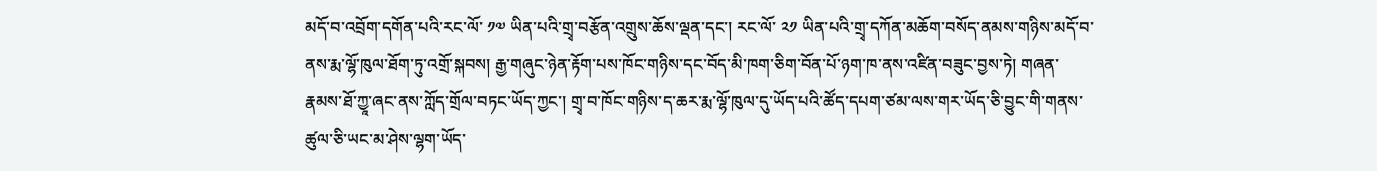མདོ་བ་འབྲོག་དགོན་པའི་རང་ལོ་ ༡༧ ཡིན་པའི་གྲྭ་བརྩོན་འགྲུས་ཆོས་ལྡན་དང་། རང་ལོ་ ༢༡ ཡིན་པའི་གྲྭ་དཀོན་མཆོག་བསོད་ནམས་གཉིས་མདོ་བ་ནས་རྨ་ལྷོ་ཁུལ་ཐོག་ཏུ་འགྲོ་སྐབས། རྒྱ་གཞུང་ཉེན་རྟོག་པས་ཁོང་གཉིས་དང་བོད་མི་ཁག་ཅིག་བོན་པོ་ཉག་ཁ་ནས་འཛིན་བཟུང་བྱས་ཏེ། གཞན་རྣམས་ཐོ་ཀྱཱ་ཞང་ནས་ཀློད་གྲོལ་བཏང་ཡོད་ཀྱང་། གྲྭ་བ་ཁོང་གཉིས་ད་ཆར་རྨ་ལྷོ་ཁུལ་དུ་ཡོད་པའི་ཚོད་དཔག་ཙམ་ལས་གར་ཡོད་ཅི་བྱུང་གི་གནས་ཚུལ་ཅི་ཡང་མ་ཤེས་ལྷག་ཡོད་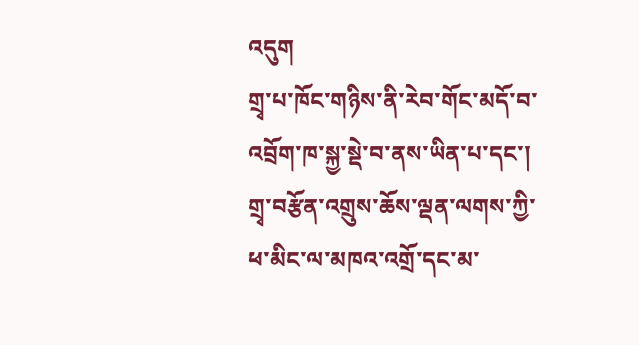འདུག
གྲྭ་པ་ཁོང་གཉིས་ནི་རེབ་གོང་མདོ་བ་འབྲོག་ཁ་སྐྱ་སྡེ་བ་ནས་ཡིན་པ་དང་། གྲྭ་བརྩོན་འགྲུས་ཆོས་ལྡན་ལགས་ཀྱི་ཕ་མིང་ལ་མཁའ་འགྲོ་དང་མ་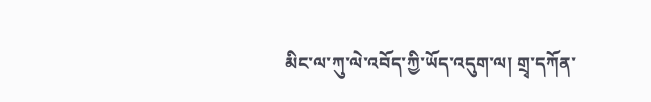མིང་ལ་ཀུ་ལེ་འབོད་ཀྱི་ཡོད་འདུག་ལ། གྲྭ་དཀོན་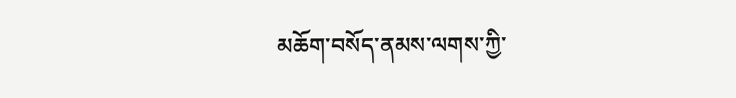མཆོག་བསོད་ནམས་ལགས་ཀྱི་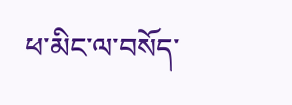ཕ་མིང་ལ་བསོད་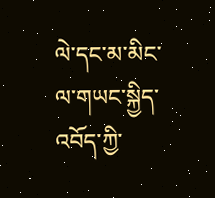ལེ་དང་མ་མིང་ལ་གཡང་སྐྱིད་འབོད་ཀྱི་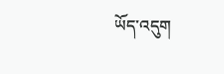ཡོད་འདུག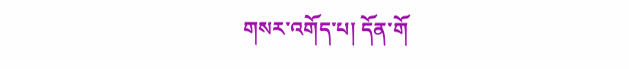གསར་འགོད་པ། དོན་གོ